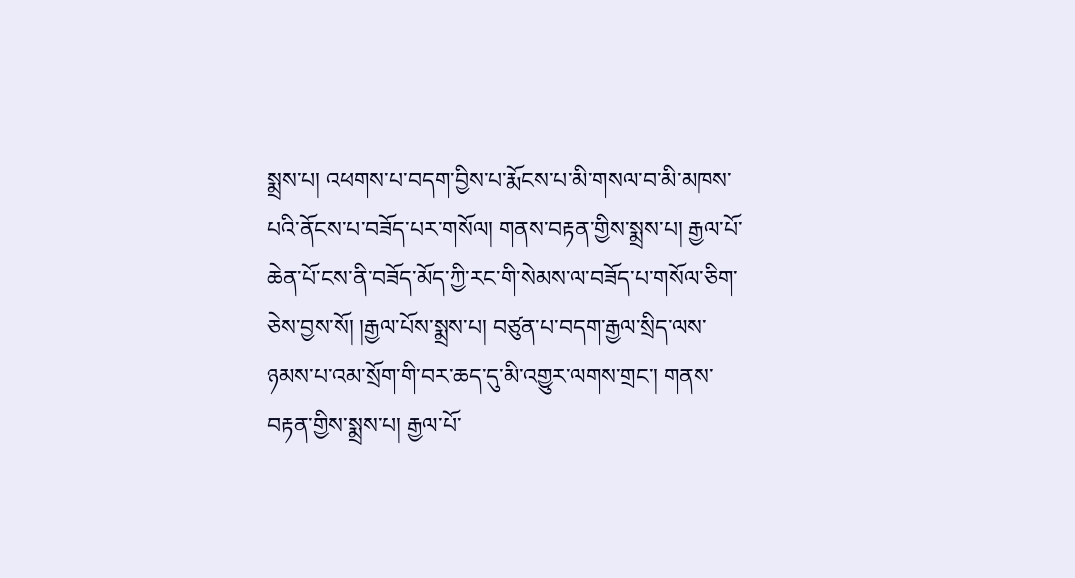སྨྲས་པ། འཕགས་པ་བདག་བྱིས་པ་རྨོངས་པ་མི་གསལ་བ་མི་མཁས་པའི་ནོངས་པ་བཟོད་པར་གསོལ། གནས་བརྟན་གྱིས་སྨྲས་པ། རྒྱལ་པོ་ཆེན་པོ་ངས་ནི་བཟོད་མོད་ཀྱི་རང་གི་སེམས་ལ་བཟོད་པ་གསོལ་ཅིག་ཅེས་བྱས་སོ། །རྒྱལ་པོས་སྨྲས་པ། བཙུན་པ་བདག་རྒྱལ་སྲིད་ལས་ཉམས་པ་འམ་སྲོག་གི་བར་ཆད་དུ་མི་འགྱུར་ལགས་གྲང་། གནས་བརྟན་གྱིས་སྨྲས་པ། རྒྱལ་པོ་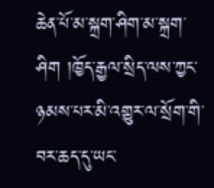ཆེན་པོ་མ་སྐྲག་ཤིག་མ་སྐྲག་ཤིག །ཁྱོད་རྒྱལ་སྲིད་ལས་ཀྱང་ཉམས་པར་མི་འགྱུར་ལ་སྲོག་གི་བར་ཆད་དུ་ཡང་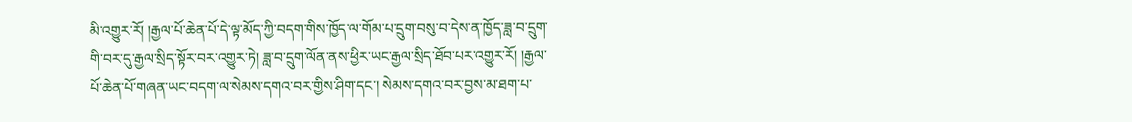མི་འགྱུར་རོ། །རྒྱལ་པོ་ཆེན་པོ་དེ་ལྟ་མོད་ཀྱི་བདག་གིས་ཁྱོད་ལ་གོམ་པ་དྲུག་བསུ་བ་དེས་ན་ཁྱོད་ཟླ་བ་དྲུག་གི་བར་དུ་རྒྱལ་སྲིད་སྟོར་བར་འགྱུར་ཏེ། ཟླ་བ་དྲུག་ལོན་ནས་ཕྱིར་ཡང་རྒྱལ་སྲིད་ཐོབ་པར་འགྱུར་རོ། །རྒྱལ་པོ་ཆེན་པོ་གཞན་ཡང་བདག་ལ་སེམས་དགའ་བར་གྱིས་ཤིག་དང་། སེམས་དགའ་བར་བྱས་མ་ཐག་པ་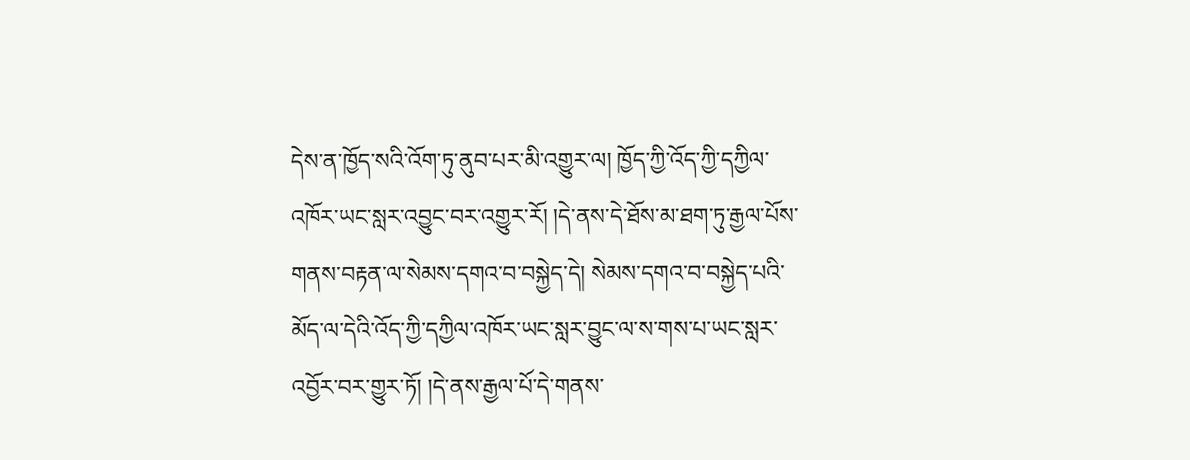དེས་ན་ཁྱོད་སའི་འོག་ཏུ་ནུབ་པར་མི་འགྱུར་ལ། ཁྱོད་ཀྱི་འོད་ཀྱི་དཀྱིལ་འཁོར་ཡང་སླར་འབྱུང་བར་འགྱུར་རོ། །དེ་ནས་དེ་ཐོས་མ་ཐག་ཏུ་རྒྱལ་པོས་གནས་བརྟན་ལ་སེམས་དགའ་བ་བསྐྱེད་དེ། སེམས་དགའ་བ་བསྐྱེད་པའི་མོད་ལ་དེའི་འོད་ཀྱི་དཀྱིལ་འཁོར་ཡང་སླར་བྱུང་ལ་ས་གས་པ་ཡང་སླར་འབྱོར་བར་གྱུར་ཏོ། །དེ་ནས་རྒྱལ་པོ་དེ་གནས་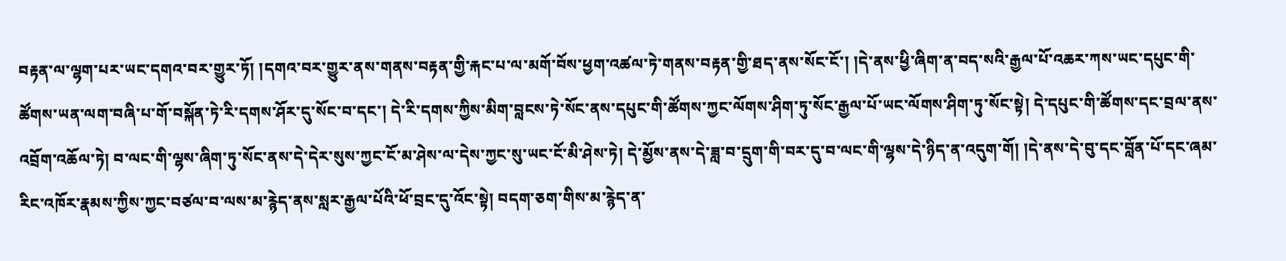བརྟན་ལ་ལྷག་པར་ཡང་དགའ་བར་གྱུར་ཏོ། །དགའ་བར་གྱུར་ནས་གནས་བརྟན་གྱི་རྐང་པ་ལ་མགོ་བོས་ཕྱག་འཚལ་ཏེ་གནས་བརྟན་གྱི་ཐད་ནས་སོང་ངོ་། །དེ་ནས་ཕྱི་ཞིག་ན་བད་སའི་རྒྱལ་པོ་འཆར་ཀས་ཡང་དཔུང་གི་ཚོགས་ཡན་ལག་བཞི་པ་གོ་བསྐོན་ཏེ་རི་དགས་ཤོར་དུ་སོང་བ་དང་། དེ་རི་དགས་ཀྱིས་མིག་བླངས་ཏེ་སོང་ནས་དཔུང་གི་ཚོགས་ཀྱང་ལོགས་ཤིག་ཏུ་སོང་རྒྱལ་པོ་ཡང་ལོགས་ཤིག་ཏུ་སོང་སྟེ། དེ་དཔུང་གི་ཚོགས་དང་བྲལ་ནས་འབྲོག་འཆོལ་ཏེ། བ་ལང་གི་ལྷས་ཞིག་ཏུ་སོང་ནས་དེ་དེར་སུས་ཀྱང་ངོ་མ་ཤེས་ལ་དེས་ཀྱང་སུ་ཡང་ངོ་མི་ཤེས་ཏེ། དེ་མྱོས་ནས་དེ་ཟླ་བ་དྲུག་གི་བར་དུ་བ་ལང་གི་ལྷས་དེ་ཉིད་ན་འདུག་གོ། །དེ་ནས་དེ་བུ་དང་བློན་པོ་དང་ཞམ་རིང་འཁོར་རྣམས་ཀྱིས་ཀྱང་བཙལ་བ་ལས་མ་རྙེད་ནས་སླར་རྒྱལ་པོའི་ཕོ་བྲང་དུ་འོང་སྟེ། བདག་ཅག་གིས་མ་རྙེད་ན་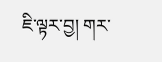ཇི་ལྟར་བྱ། གར་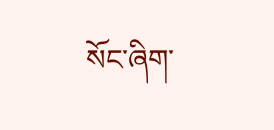སོང་ཞིག་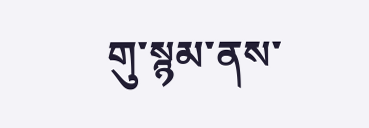གུ་སྙམ་ནས་